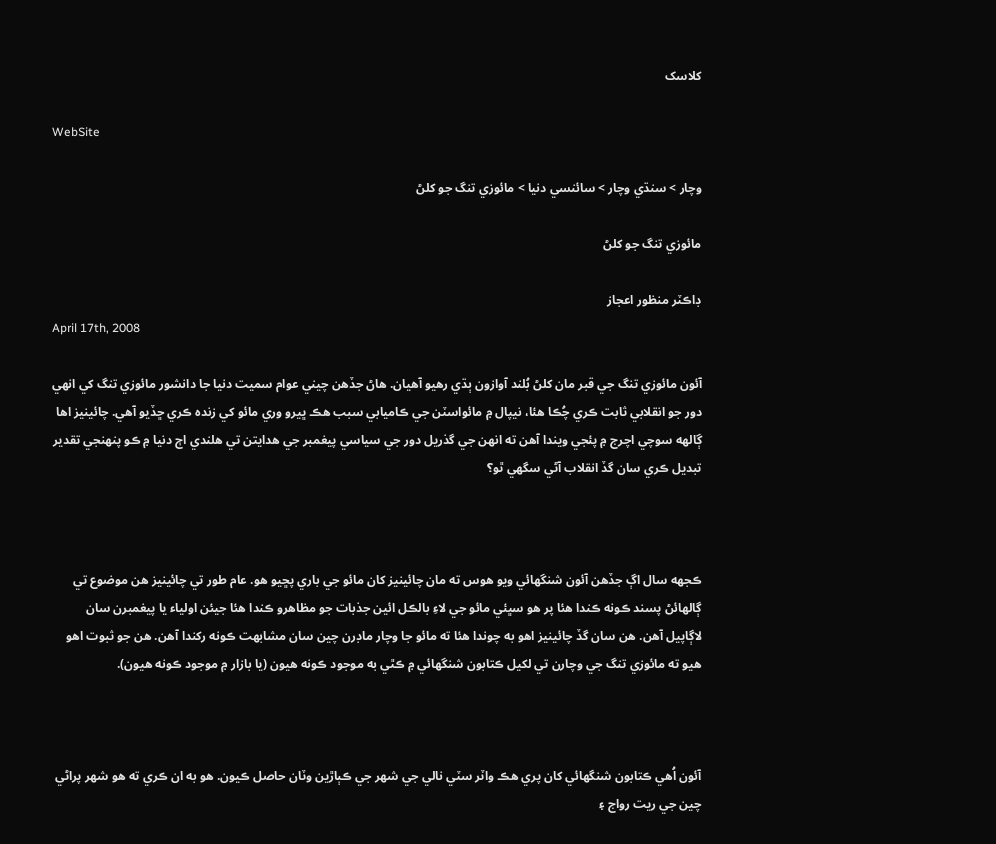کلاسک

WebSite

وچار > سنڌي وچار > سائنسي دنيا > مائوزي تنگ جو کلڻ

مائوزي تنگ جو کلڻ

ڊاڪٽر منظور اعجاز
April 17th, 2008

آئون مائوزي تنگ جي قبر مان کلڻ بُلند آوازون ٻڌي رهيو آهيان. هاڻ جڏهن چيني عوام سميت دنيا جا دانشور مائوزي تنگ کي انهي دور جو انقلابي ثابت ڪري چُڪا هئا، نيپال ۾ مائواسٽن جي ڪاميابي سبب هڪ ڀيرو وري مائو کي زنده ڪري ڇڏيو آهي. چائينيز اها ڳالهه سوچي اچرج ۾ پئجي ويندا آهن ته انهن جي گذريل دور جي سياسي پيغمبر جي هدايتن تي هلندي اڄ دنيا ۾ ڪو پنهنجي تقدير تبديل ڪري سان گڏ انقلاب آڻي سگهي ٿو؟



ڪجهه سال اڳ جڏهن آئون شنگهائي ويو هوس ته مان چائينيز کان مائو جي باري پڇيو هو. عام طور تي چائينيز هن موضوع تي ڳالهائڻ پسند ڪونه ڪندا هئا پر هو سڀئي مائو جي لاءِ بالڪل ائين جذبات جو مظاهرو ڪندا هئا جيئن اولياء يا پيغمبرن سان لاڳاپيل آهن. هن سان گڏ چائينيز اهو به چوندا هئا ته مائو جا وچار ماڊرن چين سان مشابهت ڪونه رکندا آهن. هن جو ثبوت اهو هيو ته مائوزي تنگ جي وچارن تي لکيل ڪتابون شنگهائي ۾ ڪٿي به موجود ڪونه هيون (يا بازار ۾ موجود ڪونه هيون).



آئون اُهي ڪتابون شنگهائي کان پري هڪ واٽر سٽي نالي جي شهر جي ڪٻاڙين وٽان حاصل ڪيون. هو به ان ڪري ته هو شهر پراڻي چين جي ريت رواج ۽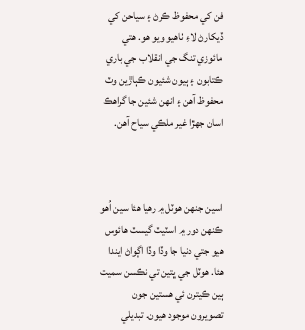فن کي محفوظ ڪرڻ ۽ سياحن کي ڏيکارڻ لاءِ ٺاهيو ويو هو. هتي مائوزي تنگ جي انقلاب جي باري ڪتابون ۽ ٻيون شئيون ڪٻاڙين وٽ محفوظ آهن ۽ انهن شئين جا گراهڪ اسان جهڙا غير ملڪي سياح آهن.



اسين جنهن هوٽل ۾ رهيا هئا سين اُهو ڪنهن دور ۾ اسٽيٽ گيسٽ هائوس هيو جتي دنيا جا وڏا وڏا اڳواڻ ايندا هئا. هوٽل جي ڀتين تي نڪسن سميت ٻين ڪيترن ئي هستين جون تصويرون موجود هيون. تبديلي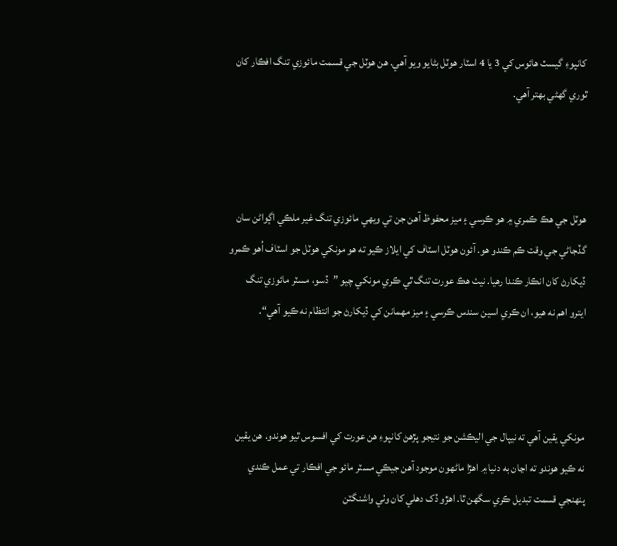کانپوءِ گيسٽ هائوس کي 3 يا 4 اسٽار هوٽل بڻايو ويو آهي. هن هوٽل جي قسمت مائوزي تنگ افڪار کان ٿوري گهڻي بهتر آهي.



هوٽل جي هڪ ڪمري ۾ هو ڪرسي ۽ ميز محفوظ آهن جن تي ويهي مائوزي تنگ غير ملڪي اڳواڻن سان گڏجاڻي جي وقت ڪم ڪندو هو. آئون هوٽل اسٽاف کي ايلاز ڪيو ته هو مونکي هوٽل جو اسٽاف اُهو ڪمرو ڏيکارڻ کان انڪار ڪندا رهيا. نيٺ هڪ عورت تنگ ٿي ڪري مونکي چيو ”ڏسو، مسٽر مائوزي تنگ ايترو اهم نه هيو، ان ڪري اسين سندس ڪرسي ۽ ميز مهمانن کي ڏيکارڻ جو انتظام نه ڪيو آهي“.



مونکي يقين آهي ته نيپال جي اليڪشن جو نتيجو پڙهڻ کانپوءِ هن عورت کي افسوس ٿيو هوندو. هن يقين نه ڪيو هوندو ته اڃان به دنيا ۾ اهڙا ماڻهون موجود آهن جيڪي مسٽر مائو جي افڪار تي عمل ڪندي پنهنجي قسمت تبديل ڪري سگهن ٿا. اهڙو ڏک دهلي کان وٺي واشنگٽن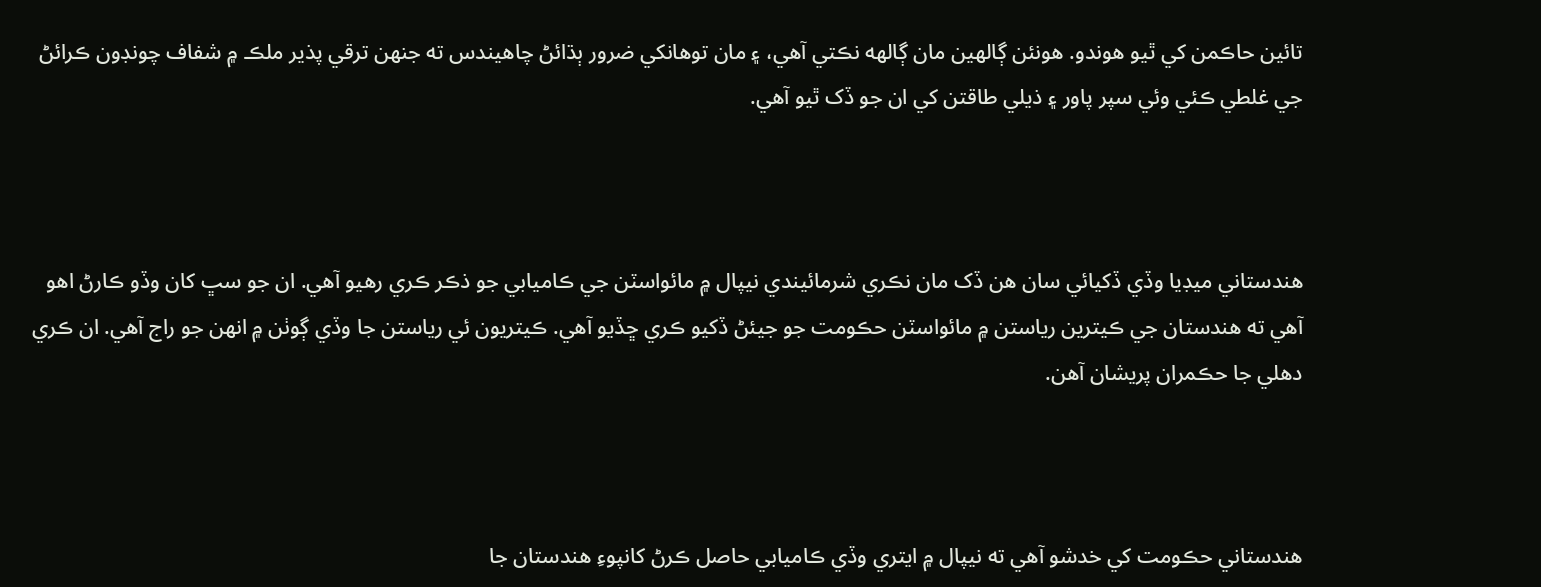تائين حاڪمن کي ٿيو هوندو. هونئن ڳالهين مان ڳالهه نڪتي آهي، ۽ مان توهانکي ضرور ٻڌائڻ چاهيندس ته جنهن ترقي پذير ملڪ ۾ شفاف چونڊون ڪرائڻ جي غلطي ڪئي وئي سپر پاور ۽ ذيلي طاقتن کي ان جو ڏک ٿيو آهي.



هندستاني ميڊيا وڏي ڏکيائي سان هن ڏک مان نڪري شرمائيندي نيپال ۾ مائواسٽن جي ڪاميابي جو ذڪر ڪري رهيو آهي. ان جو سڀ کان وڏو ڪارڻ اهو آهي ته هندستان جي ڪيترين رياستن ۾ مائواسٽن حڪومت جو جيئڻ ڏکيو ڪري ڇڏيو آهي. ڪيتريون ئي رياستن جا وڏي ڳوٺن ۾ انهن جو راج آهي. ان ڪري دهلي جا حڪمران پريشان آهن.



هندستاني حڪومت کي خدشو آهي ته نيپال ۾ ايتري وڏي ڪاميابي حاصل ڪرڻ کانپوءِ هندستان جا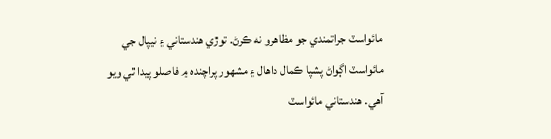مائواسٽ جراتمندي جو مظاهرو نه ڪرڻ. توڙي هندستاني ۽ نيپال جي مائواسٽ اڳواڻ پشپا ڪمال داهال ۽ مشهور پراچنده ۾ فاصلو پيدا ٿي ويو آهي. هندستاني مائواسٽ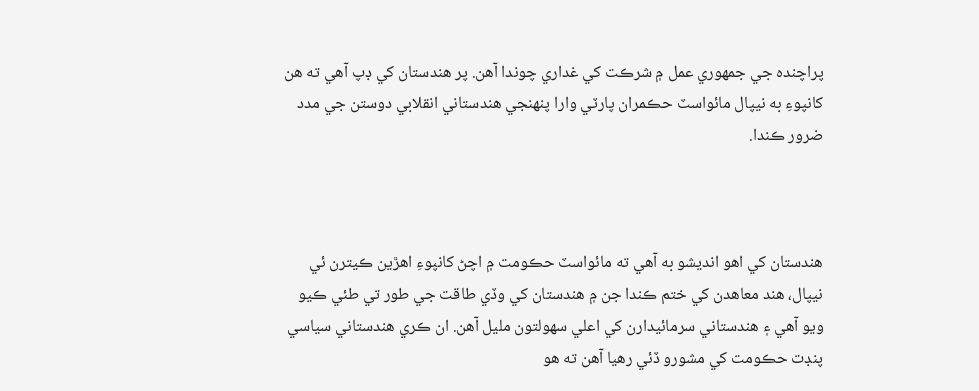پراچنده جي جمهوري عمل ۾ شرڪت کي غداري چوندا آهن. پر هندستان کي ڊپ آهي ته هن کانپوءِ به نيپال مائواسٽ حڪمران پارٽي وارا پنهنجي هندستاني انقلابي دوستن جي مدد ضرور ڪندا.



هندستان کي اهو انديشو به آهي ته مائواسٽ حڪومت ۾ اچڻ کانپوءِ اهڙين ڪيترن ئي نيپال، هند معاهدن کي ختم ڪندا جن ۾ هندستان کي وڏي طاقت جي طور تي طئي ڪيو ويو آهي ۽ هندستاني سرمائيدارن کي اعلي سهولتون مليل آهن. ان ڪري هندستاني سياسي پنڊت حڪومت کي مشورو ڏئي رهيا آهن ته هو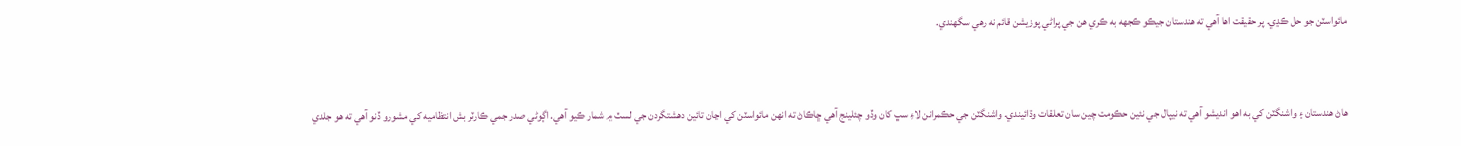مائواسٽن جو حل ڪڍي. پر حقيقت اها آهي ته هندستان جيڪو ڪجهه به ڪري هن جي پراڻي پوزيشن قائم نه رهي سگهندي.



هاڻ هندستان ۽ واشنگٽن کي به اهو انديشو آهي ته نيپال جي نئين حڪومت چين سان تعلقات وڌائيندي. واشنگٽن جي حڪمرانن لاءِ سڀ کان وڏو چئلينج آهي ڇاڪاڻ ته انهن مائواسٽن کي اڃان تائين دهشتگردن جي لسٽ ۾ شمار ڪيو آهي. اڳوڻي صدر جمي ڪارٽر بش انتظاميه کي مشورو ڏنو آهي ته هو جلدي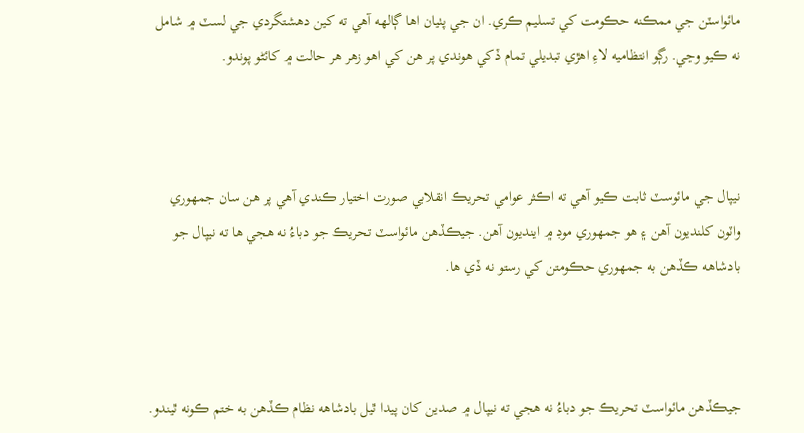مائواسٽن جي ممڪنه حڪومت کي تسليم ڪري. ان جي پٺيان اها ڳالهه آهي ته کين دهشتگردي جي لسٽ ۾ شامل نه ڪيو وڃي. رڳو انتظاميه لاءِ اهڙي تبديلي تمام ڏکي هوندي پر هن کي اهو زهر هر حالت ۾ کائڻو پوندو.



نيپال جي مائوسٽ ثابت ڪيو آهي ته اڪثر عوامي تحريڪ انقلابي صورت اختيار ڪندي آهي پر هن سان جمهوري واٽون کلنديون آهن ۽ هو جمهوري موڊ ۾ اينديون آهن. جيڪڏهن مائواسٽ تحريڪ جو دباءُ نه هجي ها ته نيپال جو بادشاهه ڪڏهن به جمهوري حڪومتن کي رستو نه ڏي ها.



جيڪڏهن مائواسٽ تحريڪ جو دباءُ نه هجي ته نيپال ۾ صدين کان پيدا ٿيل بادشاهه نظام ڪڏهن به ختم ڪونه ٿيندو.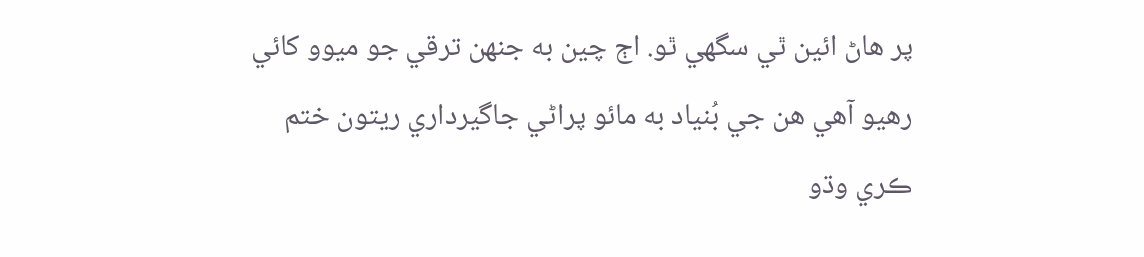پر هاڻ ائين ٿي سگهي ٿو. اڄ چين به جنهن ترقي جو ميوو کائي رهيو آهي هن جي بُنياد به مائو پراڻي جاگيرداري ريتون ختم ڪري وڌو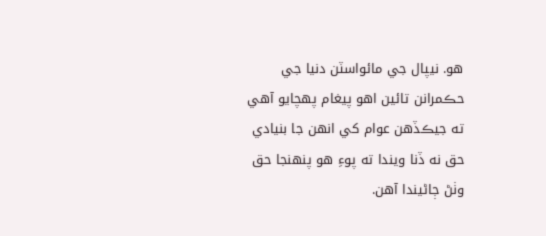هو. نيپال جي مائواسٽن دنيا جي حڪمرانن تائين اهو پيغام پهچايو آهي ته جيڪڏهن عوام کي انهن جا بنيادي حق نه ڏنا ويندا ته پوءِ هو پنهنجا حق وٺڻ ڄاڻيندا آهن.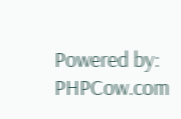Powered by: PHPCow.com